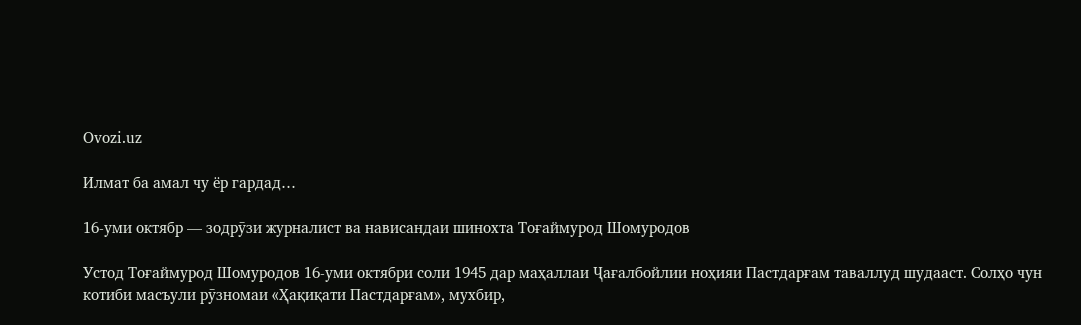Ovozi.uz

Илмат ба амал чу ёр гардад…

16-уми октябр — зодрӯзи журналист ва нависандаи шинохта Тоғаймурод Шомуродов

Устод Тоғаймурод Шомуродов 16‑уми октябри соли 1945 дар маҳаллаи Ҷағалбойлии ноҳияи Пастдарғам таваллуд шудааст. Солҳо чун котиби масъули рӯзномаи «Ҳақиқати Пастдарғам», мухбир,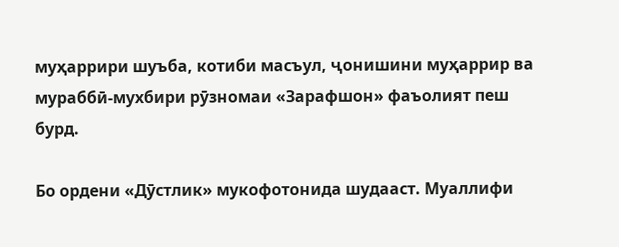муҳаррири шуъба, котиби масъул, ҷонишини муҳаррир ва мураббӣ-мухбири рӯзномаи «Зарафшон» фаъолият пеш бурд.

Бо ордени «Дӯстлик» мукофотонида шудааст. Муаллифи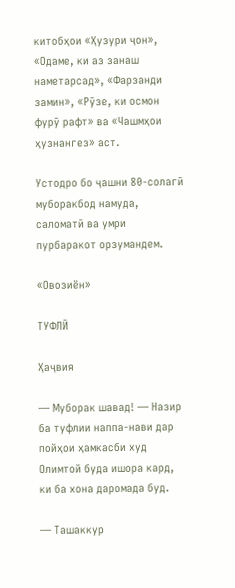китобҳои «Ҳузури ҷон», «Одаме, ки аз занаш наметарсад», «Фарзанди замин», «Рӯзе, ки осмон фурӯ рафт» ва «Чашмҳои ҳузнангез» аст.

Устодро бо ҷашни 80‑солагӣ муборакбод намуда, саломатӣ ва умри пурбаракот орзумандем.

«Овозиён»

ТУФЛӢ

Ҳаҷвия

— Муборак шавад! — Назир ба туфлии наппа-нави дар пойҳои ҳамкасби худ Олимтой буда ишора кард, ки ба хона даромада буд.

— Ташаккур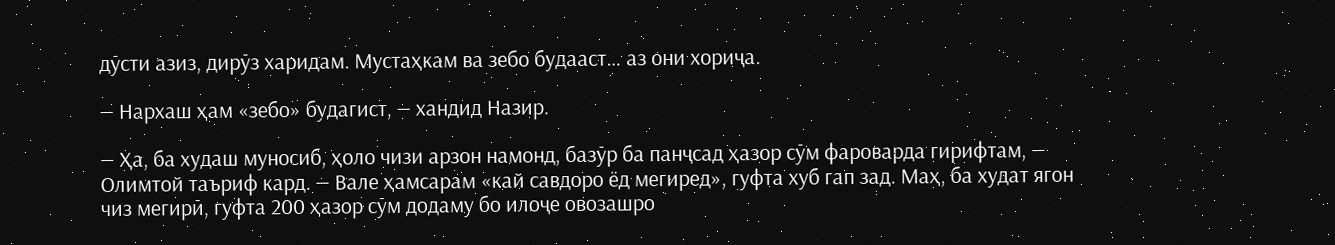дӯсти азиз, дирӯз харидам. Мустаҳкам ва зебо будааст… аз они хориҷа.

— Нархаш ҳам «зебо» будагист, — хандид Назир.

— Ҳа, ба худаш муносиб, ҳоло чизи арзон намонд, базӯр ба панҷсад ҳазор сӯм фароварда гирифтам, — Олимтой таъриф кард. — Вале ҳамсарам «кай савдоро ёд мегиред», гуфта хуб гап зад. Маҳ, ба худат ягон чиз мегирӣ, гуфта 200 ҳазор сӯм додаму бо илоҷе овозашро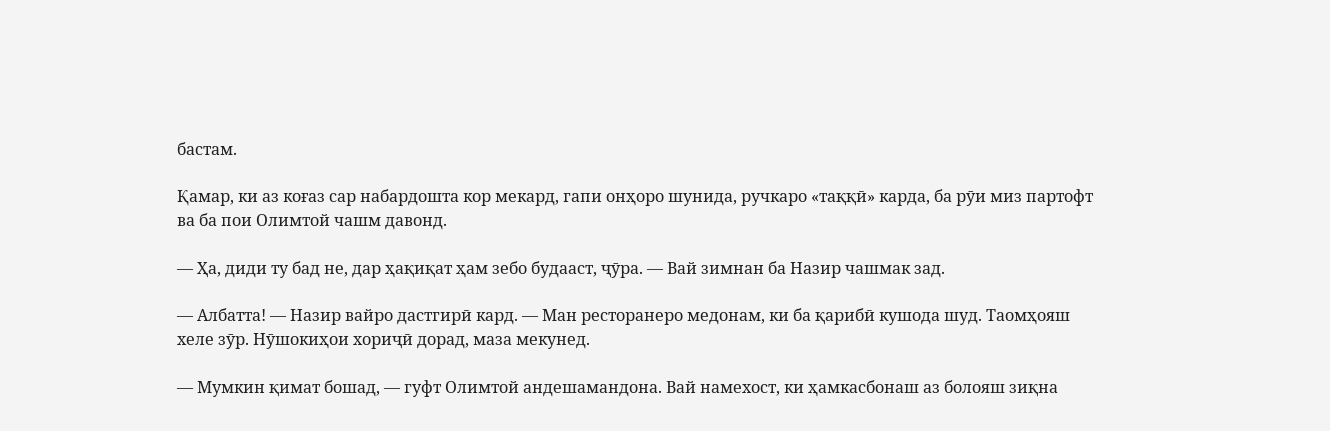бастам.

Қамар, ки аз коғаз сар набардошта кор мекард, гапи онҳоро шунида, ручкаро «таққӣ» карда, ба рӯи миз партофт ва ба пои Олимтой чашм давонд.

— Ҳа, диди ту бад не, дар ҳақиқат ҳам зебо будааст, ҷӯра. — Вай зимнан ба Назир чашмак зад.

— Албатта! — Назир вайро дастгирӣ кард. — Ман ресторанеро медонам, ки ба қарибӣ кушода шуд. Таомҳояш хеле зӯр. Нӯшокиҳои хориҷӣ дорад, маза мекунед.

— Мумкин қимат бошад, — гуфт Олимтой андешамандона. Вай намехост, ки ҳамкасбонаш аз болояш зиқна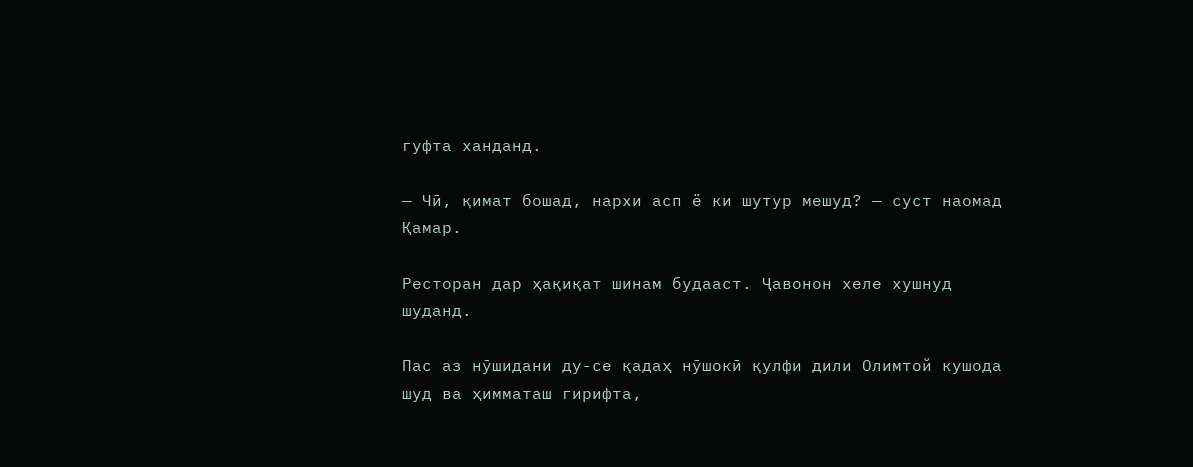гуфта ханданд.

— Чӣ, қимат бошад, нархи асп ё ки шутур мешуд? — суст наомад Қамар.

Ресторан дар ҳақиқат шинам будааст. Ҷавонон хеле хушнуд шуданд.

Пас аз нӯшидани ду-се қадаҳ нӯшокӣ қулфи дили Олимтой кушода шуд ва ҳимматаш гирифта,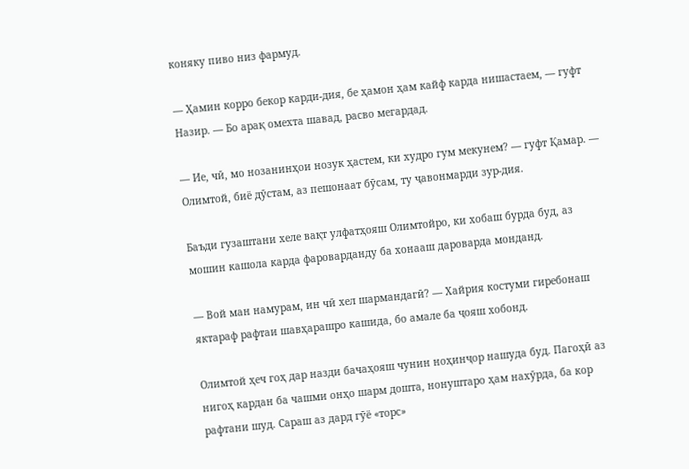коняку пиво низ фармуд.

— Ҳамин корро бекор карди-дия, бе ҳамон ҳам кайф карда нишастаем, — гуфт Назир. — Бо арақ омехта шавад, расво мегардад.

— Ие, чӣ, мо нозанинҳои нозук ҳастем, ки худро гум мекунем? — гуфт Қамар. — Олимтой, биё дӯстам, аз пешонаат бӯсам, ту ҷавонмарди зур-дия.

Баъди гузаштани хеле вақт улфатҳояш Олимтойро, ки хобаш бурда буд, аз мошин кашола карда фароварданду ба хонааш дароварда монданд.

— Вой ман намурам, ин чӣ хел шармандагӣ? — Хайрия костуми гиребонаш яктараф рафтаи шавҳарашро кашида, бо амале ба ҷояш хобонд.

Олимтой ҳеч гоҳ дар назди бачаҳояш чунин ноҳинҷор нашуда буд. Пагоҳӣ аз нигоҳ кардан ба чашми онҳо шарм дошта, нонуштаро ҳам нахӯрда, ба кор рафтани шуд. Сараш аз дард гӯё «торс»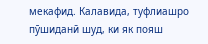мекафид. Калавида, туфлиашро пӯшиданӣ шуд, ки як пояш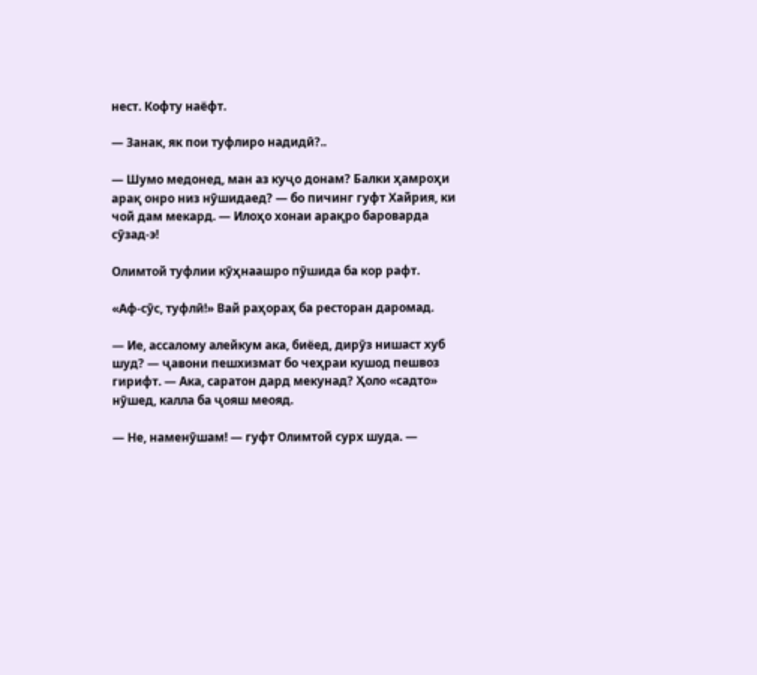нест. Кофту наёфт.

— Занак, як пои туфлиро надидӣ?..

— Шумо медонед, ман аз куҷо донам? Балки ҳамроҳи арақ онро низ нӯшидаед? — бо пичинг гуфт Хайрия, ки чой дам мекард. — Илоҳо хонаи арақро бароварда сӯзад-э!

Олимтой туфлии кӯҳнаашро пӯшида ба кор рафт.

«Аф-сӯс, туфлӣ!» Вай раҳораҳ ба ресторан даромад.

— Ие, ассалому алейкум ака, биёед, дирӯз нишаст хуб шуд? — ҷавони пешхизмат бо чеҳраи кушод пешвоз гирифт. — Ака, саратон дард мекунад? Ҳоло «садто» нӯшед, калла ба ҷояш меояд.

— Не, наменӯшам! — гуфт Олимтой сурх шуда. —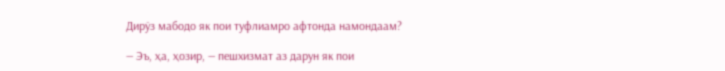Дирӯз мабодо як пои туфлиамро афтонда намондаам?

— Эъ, ҳа, ҳозир, — пешхизмат аз дарун як пои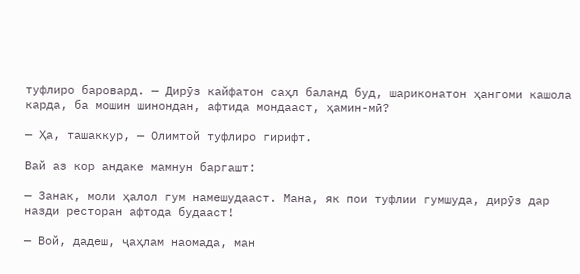туфлиро баровард. — Дирӯз кайфатон саҳл баланд буд, шариконатон ҳангоми кашола карда, ба мошин шинондан, афтида мондааст, ҳамин-мӣ?

— Ҳа, ташаккур, — Олимтой туфлиро гирифт.

Вай аз кор андаке мамнун баргашт:

— Занак, моли ҳалол гум намешудааст. Мана, як пои туфлии гумшуда, дирӯз дар назди ресторан афтода будааст!

— Вой, дадеш, ҷаҳлам наомада, ман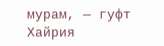мурам, — гуфт Хайрия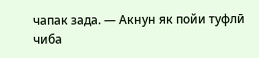чапак зада. — Акнун як пойи туфлӣ чиба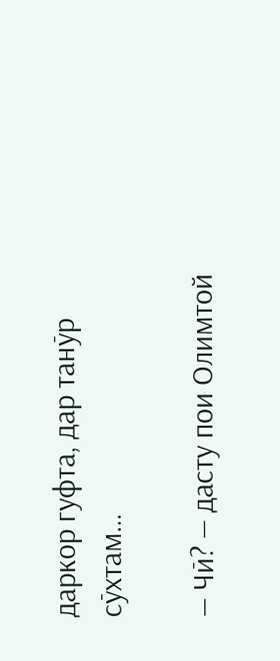даркор гуфта, дар танӯр сӯхтам…

— Чӣ? — дасту пои Олимтой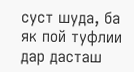суст шуда, ба як пой туфлии дар дасташ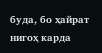буда, бо ҳайрат нигоҳ карда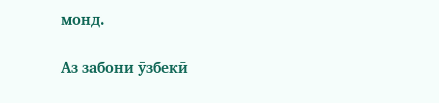монд.

Аз забони ӯзбекӣ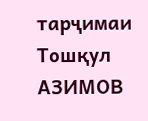тарҷимаи Тошқул АЗИМОВ